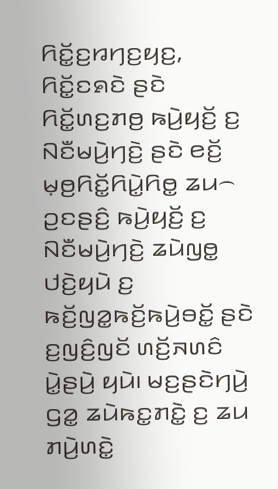ꤖꤢꤩ꤭ꤢ꤬ꤙꤚꤢ꤬ꤟꤢ꤬, ꤖꤢꤩ꤭ꤢꤎꤢꤧ ꤔꤢꤧ ꤖꤢꤩ꤭ꤛꤢ꤬ꤊꤥ꤬ ꤒꤣꤧ꤬ꤟꤢꤩ꤬ ꤢ꤬ ꤡꤢꤪꤗꤣꤧ꤬ꤚꤢꤧ꤬ ꤔꤢꤧ ꤕꤢꤩ꤬ ꤗ꤫ꤥ꤬ꤖꤢꤩ꤭ꤖꤣꤧ꤭ꤖꤥ꤭ ꤘꤣ꤮ ꤑꤢꤔꤢꤨ꤬ ꤒꤣꤧ꤬ꤟꤢꤩ꤬ ꤢ꤬ ꤡꤢꤪꤗꤣꤧ꤬ꤚꤢꤧ꤬ ꤘꤣꤧꤜꤥ꤭ ꤓꤢꤧ꤬ꤟꤣꤧ ꤢ꤬ ꤒꤢꤩ꤬ꤜꤤ꤭ꤒꤢꤩ꤬ꤒꤣꤧ꤬ꤋꤢꤩ꤭ ꤔꤢꤧ ꤢ꤬ꤜꤢꤨ꤬ꤜꤢꤩ ꤛꤢꤩ꤬ꤏꤛꤢꤨ ꤣꤧ꤭ꤔꤣꤧ꤬ ꤟꤣꤧ꤯ ꤗꤢ꤬ꤔꤢꤧꤚꤣꤧ꤬ ꤞꤤ꤭ ꤘꤣꤧꤒꤢ꤭ꤊꤢꤧ꤭ ꤢ꤬ ꤘꤣ ꤊꤣꤧ꤬ꤛꤢꤧ꤭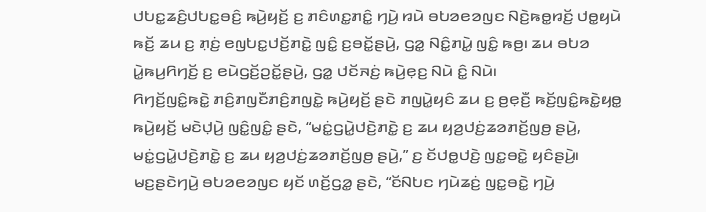ꤓꤝꤢ꤭ꤘꤢꤨ꤬ꤓꤝꤢ꤭ꤋꤢꤨ꤬ ꤒꤣꤧ꤬ꤟꤢꤩ꤬ ꤢ꤬ ꤊꤢꤨꤛꤢ꤭ꤊꤢꤨ꤭ ꤚꤣꤧ꤬ ꤙꤣꤧ ꤋꤝꤤꤕꤤꤜꤢ ꤡꤢꤧ꤬ꤒꤥ꤭ꤙꤢꤩ꤬ ꤓꤥ꤭ꤟꤣꤧ ꤒꤢꤩ꤬ ꤘꤣ ꤢ꤬ ꤊ꤫ꤢꤦ꤬ ꤕꤜꤝꤢ꤭ꤓꤢꤩ꤬ꤊꤢꤧ꤭ ꤜꤢꤨ꤭ ꤢ꤬ꤋꤢꤩ꤭ꤔꤣꤧ꤬, ꤞꤤ꤭ ꤡꤢꤨ꤭ꤊꤣꤧ꤭ ꤜꤢꤨ꤭ ꤒꤥ꤬꤯ ꤘꤣ ꤋꤝꤤ ꤣꤧ꤭ꤒꤣ꤬ꤖꤚꤢꤩ꤬ ꤢ꤬ ꤕꤣꤧꤞꤢꤩ꤬ꤑꤢꤩ꤭ꤔꤣꤧ꤬, ꤞꤤ꤭ ꤓꤢꤩꤏꤢꤦ꤬ ꤒꤣꤧ꤬ꤕ꤫ꤢ꤬ ꤡꤣꤧ ꤢꤨ꤭ ꤡꤣꤧ꤯
ꤖꤚꤢꤩ꤬ꤜꤢꤨ꤭ꤒꤢꤧ꤭ ꤊꤢꤨ꤬ꤊꤜꤢꤪꤊꤢꤨ꤬ꤊꤜꤢꤧ꤭ ꤒꤣꤧ꤬ꤟꤢꤩ꤬ ꤔꤢꤧ ꤊꤜꤣꤧ꤭ꤟꤢꤨ ꤘꤣ ꤢ꤬ ꤥ꤬ꤕ꤫ꤢꤪ꤬ ꤒꤢꤩ꤬ꤜꤢꤨ꤭ꤒꤢꤧ꤭ꤟꤥ꤭ ꤒꤣꤧ꤬ꤟꤢꤩ꤬ ꤗꤢꤧꤓ꤫ꤣꤧ꤬ ꤜꤢꤨ꤭ꤜꤢꤨ꤭ ꤔꤢꤧ, “ꤗꤢꤦ꤭ꤞꤣꤧ꤭ꤓꤢꤧ꤬ꤊꤢꤧ꤭ ꤢ꤬ ꤘꤣ ꤟꤤ꤬ꤓꤢꤦ꤬ꤘꤤꤊꤢꤩ꤬ꤜꤥ꤬ ꤔꤣꤧ꤬, ꤗꤢꤦ꤭ꤞꤣꤧ꤭ꤓꤢꤧ꤬ꤊꤢꤧ꤭ ꤢ꤬ ꤘꤣ ꤟꤤ꤬ꤓꤢꤦ꤬ꤘꤤꤊꤢꤩ꤬ꤜꤥ꤬ ꤔꤣꤧ꤬,” ꤢ꤬ ꤢꤩꤓꤥ꤭ꤓꤢꤧ꤬ ꤜꤢ꤭ꤋꤢꤧ꤭ ꤟꤢꤨꤔꤣꤧ꤬꤯ ꤗꤢ꤬ꤔꤢꤧꤚꤣꤧ꤬ ꤋꤝꤤꤕꤤꤜꤢ ꤟꤢꤩ ꤛꤢꤩ꤬ꤞꤤ꤭ ꤔꤢꤧ, “ꤢꤩꤡꤝꤢ ꤚꤣꤧꤘꤢꤦ꤬ ꤜꤢ꤭ꤋꤢꤧ꤭ ꤚꤣꤧ꤬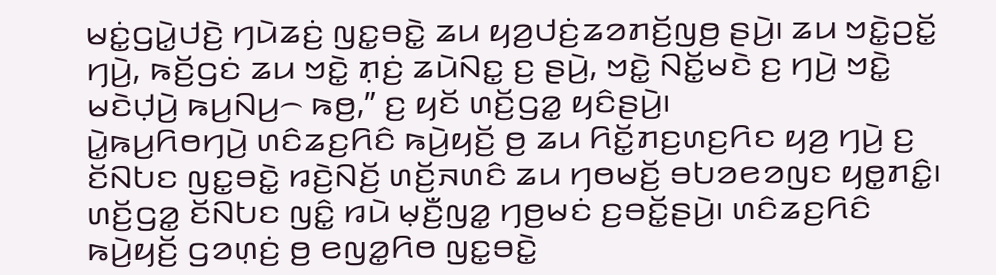ꤗꤢꤦ꤭ꤞꤣꤧ꤭ꤓꤢꤧ꤬ ꤚꤣꤧꤘꤢꤦ꤬ ꤜꤢ꤭ꤋꤢꤧ꤭ ꤘꤣ ꤟꤤ꤬ꤓꤢꤦ꤬ꤘꤤꤊꤢꤩ꤬ꤜꤥ꤬ ꤔꤣꤧ꤬꤯ ꤘꤣ ꤠꤢꤧ꤭ꤑꤢꤩ꤭ ꤚꤣꤧ꤬, ꤒꤢꤩ꤬ꤞꤢꤦ ꤘꤣ ꤠꤢꤧ꤭ ꤊ꤫ꤢꤦ꤬ ꤘꤣꤧꤡꤢ꤭ ꤢ꤬ ꤔꤣꤧ꤬, ꤠꤢꤧ꤭ ꤡꤢꤩ꤭ꤗꤢꤧ ꤢ꤬ ꤚꤣꤧ꤬ ꤠꤢꤧ꤭ ꤗꤢꤧꤓ꤫ꤣꤧ꤬ ꤒꤣ꤬ꤡꤣ꤬꤮ ꤒꤥ꤬,” ꤢ꤬ ꤟꤢꤩ ꤛꤢꤩ꤬ꤞꤤ꤭ ꤟꤢꤨꤔꤣꤧ꤬꤯
ꤣꤧ꤭ꤒꤣ꤬ꤖꤥꤚꤣꤧ꤬ ꤛꤢꤨꤘꤢ꤬ꤖꤢꤨ ꤒꤣꤧ꤬ꤟꤢꤩ꤬ ꤥ꤬ ꤘꤣ ꤖꤢꤩ꤭ꤊꤢ꤬ꤛꤢ꤬ꤖꤢ ꤟꤤ꤬ ꤚꤣꤧ꤬ ꤢ꤬ ꤢꤩꤡꤝꤢ ꤜꤢ꤭ꤋꤢꤧ꤭ ꤙꤢꤧ꤬ꤡꤢꤩ꤬ ꤛꤢꤩ꤬ꤏꤛꤢꤨ ꤘꤣ ꤚꤥꤗꤢꤩ꤬ ꤋꤝꤤꤕꤤꤜꤢ ꤟꤥ꤭ꤊꤢꤨ꤭꤯ ꤛꤢꤩ꤬ꤞꤤ꤭ ꤢꤩꤡꤝꤢ ꤜꤢꤨ꤭ ꤙꤣꤧ ꤗ꤫ꤢꤪ꤬ꤜꤤ꤭ ꤚꤥ꤬ꤗꤢꤦ ꤢ꤬ꤋꤢꤩ꤭ꤔꤣꤧ꤬꤯ ꤛꤢꤨꤘꤢ꤬ꤖꤢꤨ ꤒꤣꤧ꤬ꤟꤢꤩ꤬ ꤞꤤꤛ꤫ꤢꤦ꤬ ꤥ꤬ ꤕꤜꤤ꤭ꤖꤥ ꤜꤢ꤭ꤋꤢꤧ꤭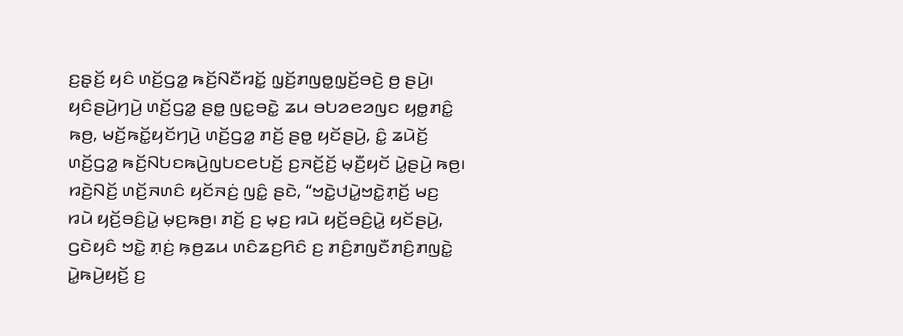ꤢ꤬ꤔ꤫ꤢꤩ꤬ ꤟꤢꤨ ꤛꤢꤩ꤬ꤞꤤ꤭ ꤒꤢꤩ꤬ꤡꤢꤪꤙꤢꤩ꤭ ꤜ꤫ꤢꤩ꤬ꤊꤜꤥ꤭ꤜ꤫ꤢꤩ꤬ꤋꤢꤧ꤬ ꤥ꤬ ꤔꤣꤧ꤬꤯ ꤟꤢꤨꤔꤣꤧ꤬ꤚꤣꤧ꤬ ꤛꤢꤩ꤬ꤞꤤ꤭ ꤔꤥ꤭ ꤜꤢ꤭ꤋꤢꤧ꤭ ꤘꤣ ꤋꤝꤤꤕꤤꤜꤢ ꤟꤥ꤭ꤊꤢꤨ꤭ ꤒꤥ꤬, ꤗꤢꤩ꤬ꤒꤢꤩ꤭ꤟꤢꤩꤚꤣꤧ꤬ ꤛꤢꤩ꤬ꤞꤤ꤭ ꤊꤢꤩ꤬ ꤔꤥ꤭ ꤟꤢꤩꤔꤣꤧ꤬, ꤢꤨ꤭ ꤘꤣꤧꤢꤩ꤬ ꤛꤢꤩ꤬ꤞꤤ꤭ ꤒꤢꤩ꤬ꤡꤝꤢꤒꤣꤧ꤬ꤜꤝꤢꤕꤝꤢꤩ꤬ ꤢ꤬ꤏꤢꤩ꤬ꤢꤩ꤬ ꤗ꤫ꤢꤪ꤬ꤟꤢꤩ ꤣꤧ꤭ꤔꤣꤧ꤬ ꤒꤥ꤬꤯
ꤙꤢꤧ꤬ꤡꤢꤩ꤬ ꤛꤢꤩ꤬ꤏꤛꤢꤨ ꤟꤢꤩꤏꤢꤦ꤬ ꤜꤢꤨ꤭ ꤔꤢꤧ, “ꤠꤢꤧ꤭ꤓꤣꤧ꤭ꤠꤢꤧ꤭ꤊ꤫ꤢꤩ꤬ ꤗꤢ꤬ ꤙꤣꤧ ꤟꤢꤩ꤬ꤋꤢꤨ꤬ꤣꤧ꤭ ꤗ꤫ꤢ꤬ꤒꤥ꤬꤯ ꤊꤢꤩ꤬ ꤢ꤬ ꤗ꤫ꤢ꤬ ꤙꤣꤧ ꤟꤢꤩ꤬ꤋꤢꤨ꤬ꤣꤧ꤭ ꤟꤢꤩꤔꤣꤧ꤬, ꤞꤢꤧꤟꤢꤨ ꤠꤢꤧ꤭ ꤊ꤫ꤢꤦ꤬ ꤒ꤫ꤥ꤬ꤘꤣ ꤛꤢꤨꤘꤢ꤬ꤖꤢꤨ ꤢ꤬ ꤊꤢꤨ꤬ꤊꤜꤢꤪꤊꤢꤨ꤬ꤊꤜꤢꤧ꤭ ꤣꤧ꤭ꤒꤣꤧ꤬ꤟꤢꤩ꤬ ꤢ꤬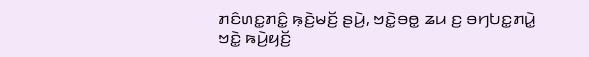ꤊꤢꤨꤛꤢ꤭ꤊꤢꤨ꤭ ꤒ꤫ꤢꤧ꤬ꤗꤢꤩ꤬ ꤔꤣꤧ꤬, ꤠꤢꤧ꤭ꤋꤥ꤭ ꤘꤣ ꤢ꤬ ꤋꤚꤝꤢ꤭ꤊꤣꤧ꤭ ꤠꤢꤧ꤭ ꤒꤣꤧ꤬ꤟꤢꤩ꤬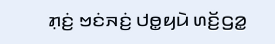ꤊ꤫ꤢꤦ꤬ ꤠꤢꤦꤏꤢꤦ꤬ ꤓꤥ꤭ꤟꤣꤧ ꤛꤢꤩ꤬ꤞꤤ꤭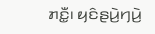ꤊꤢꤪ꤭꤯ ꤟꤢꤨꤔꤣꤧ꤬ꤚꤣꤧ꤬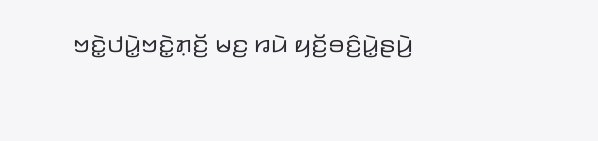ꤠꤢꤧ꤭ꤓꤣꤧ꤭ꤠꤢꤧ꤭ꤊ꤫ꤢꤩ꤬ ꤗꤢ꤬ ꤙꤣꤧ ꤟꤢꤩ꤬ꤋꤢꤨ꤬ꤣꤧ꤭ꤔꤣꤧ꤬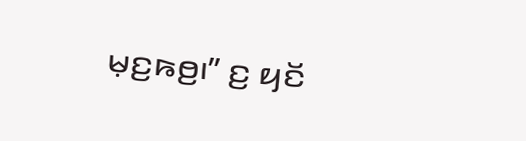ꤗ꤫ꤢ꤬ꤒꤥ꤬꤯” ꤢ꤬ ꤟꤢꤩ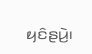ꤟꤢꤨꤔꤣꤧ꤬꤯